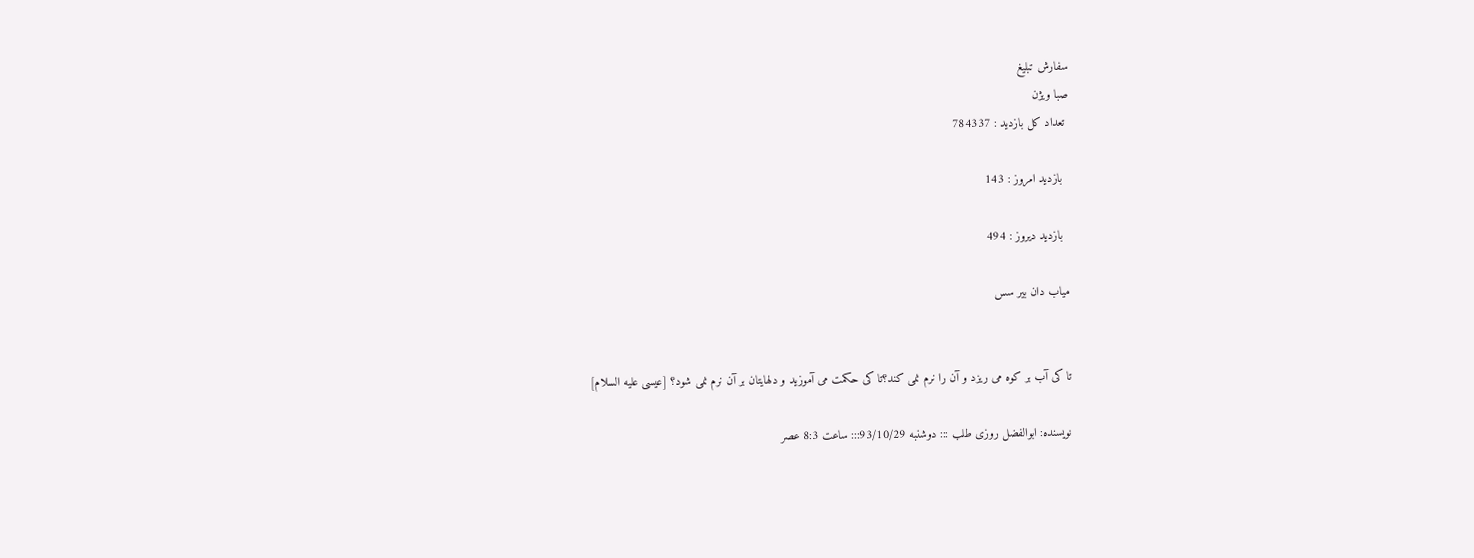سفارش تبلیغ
صبا ویژن
 تعداد کل بازدید : 784337

  بازدید امروز : 143

  بازدید دیروز : 494

میاب دان بیر سس


تا کی آب بر کوه می ریزد و آن را نرم نمی کند؟تا کی حکمت می آموزید و دلهایتان بر آن نرم نمی شود؟ [عیسی علیه السلام]

نویسنده: ابوالفضل روزی طلب ::: دوشنبه 93/10/29::: ساعت 8:3 عصر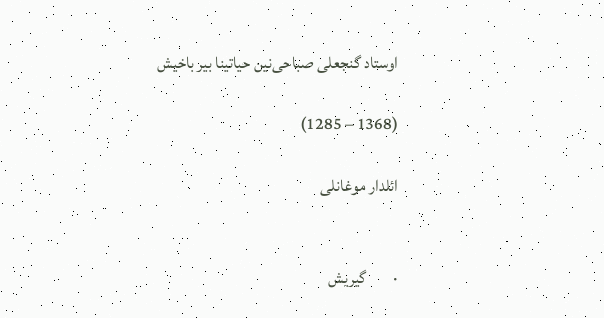اوستاد گنجعلی صباحی‌نین حیاتینا بیر باخیش

(1368 – 1285)

ائلدار موغانلی


·        گیریش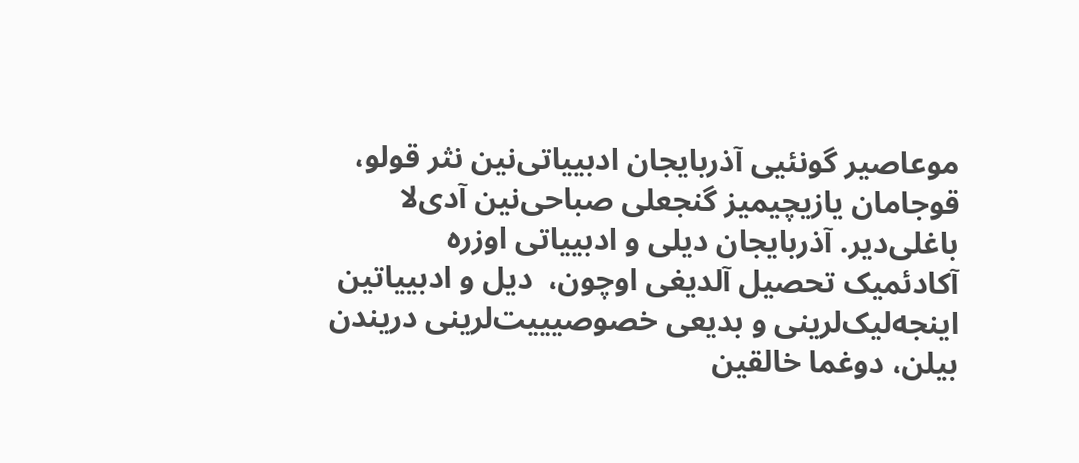موعاصیر گونئیی آذربایجان ادبییاتی‌نین نثر قولو، قوجامان یازیچیمیز گنجعلی صباحی‌نین آدی‌لا باغلی‌دیر. آذربایجان دیلی و ادبییاتی اوزره آکادئمیک تحصیل آلدیغی اوچون،  دیل و ادبییاتین اینجه‌لیک‌لرینی و بدیعی خصوصیییت‌لرینی دریندن بیلن، دوغما خالقین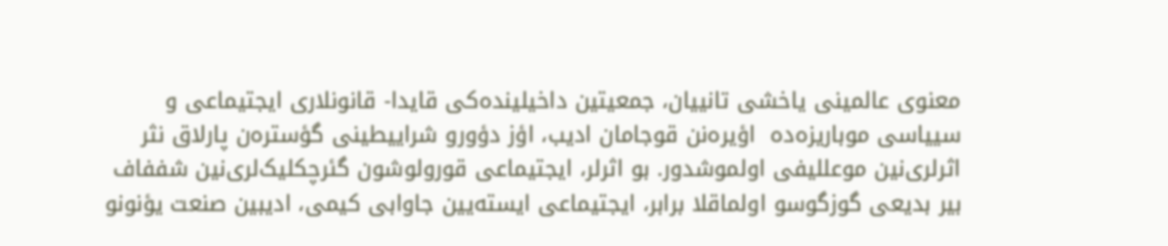معنوی عالمینی یاخشی تانییان، جمعیتین داخیلینده‌کی قایدا- قانونلاری ایجتیماعی و سییاسی موباریزه‌ده‌  اؤیره‌نن قوجامان ادیب، اؤز دؤورو شراییطینی گؤستره‌ن پارلاق نثر اثرلری‌نین موعللیفی اولموشدور. بو اثرلر، ایجتیماعی قورولوشون گئرچکلیک‌لری‌نین شففاف بیر بدیعی گوزگوسو اولماقلا برابر، ایجتیماعی ایسته‌یین جاوابی کیمی، ادیبین صنعت یؤنونو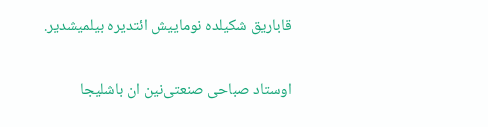قاباریق شکیلده نوماییش ائتدیره بیلمیشدیر.

اوستاد صباحی صنعتی‌نین ان باشلیجا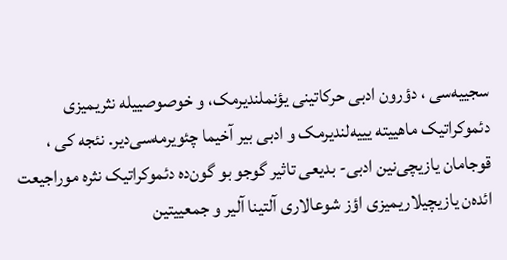سجییه‌سی ، دؤرون ادبی حرکاتینی یؤنملندیرمک، و خوصوصییله نثریمیزی دئموکراتیک ماهییته یییه‌لندیرمک و ادبی بیر آخیما چئویرمه‌سی‌دیر. نئجه‌ کی ، قوجامان یازیچی‌نین ادبی- بدیعی تاثیر گوجو بو گون‌ده دئموکراتیک نثره موراجیعت ائده‌ن یازیچیلاریمیزی اؤز شوعالاری آلتینا آلیر و جمعییتین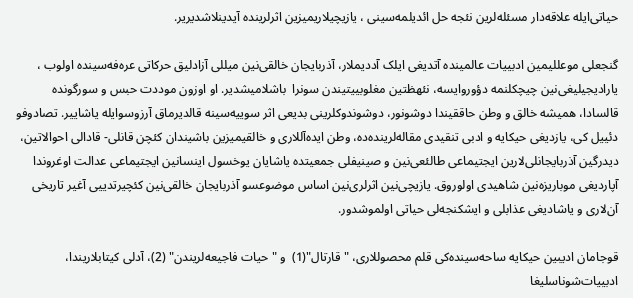حیاتی‌ایله علاقه‌دار مسئله‌لرین نئجه حل ائدیلمه‌سینی ، یازیچیلاریمیزین اثرلرینده آیدینلاشدیریر.

گنجعلی موعللیمین ادبییات عالمینده آتدیغی ایلک آددیملار، آذربایجان خالقی‌نین میللی آزادلیق حرکاتی‌ عره‌فه‌سینده اولوب ، یارادیجیلیغی‌نین چیچکلنمه دؤورو‌ایسه، نئهظتین مغلوبییتیندن سونرا  باشلامیشدیر. او اوزون موددت حبس و سورگونده قالسادا، همیشه خالق و وطن حاققیندا دوشونور، دوشوندوکلرینی بدیعی اثر سوییه‌سینه قالدیرماق آرزوسو‌ایله یاشاییر. تصادوفو دئییل کی، یازدیغی حیکایه‌ و ادبی تنقیدی مقاله‌لرینده‌ده، وطن ایده‌آللاری و خالقیمیزین باشیندان کئچن قانلی- قادالی احوالاتین، دیدرگین آذربایجانلی‌لارین ایجتیماعی طالئعی‌نین و صینیفلی جمعیتده یاشایان یوخسول اینسانین ایجتیماعی عدالت اوغروندا آپاردیغی موباریزه‌نین شاهیدی اولوروق. یازیچی‌نین اثرلری‌نین اساس موضوعسو آذربایجان خالقی‌نین کئچیرتدییی آغیر تاریخی آن‌لاری و یاشادیغی عذابلی و ایشکنجه‌لی حیاتی اولموشدور.

قوجامان ادیبین حیکایه ساحه‌سینده‌کی قلم محصوللاری، "قارتال"(1)  و "حیات فاجیعه‌لریندن" (2)، آدلی کیتابلاریندا، ادبییات‌شوناسلیغا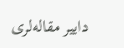داییر مقاله‌لری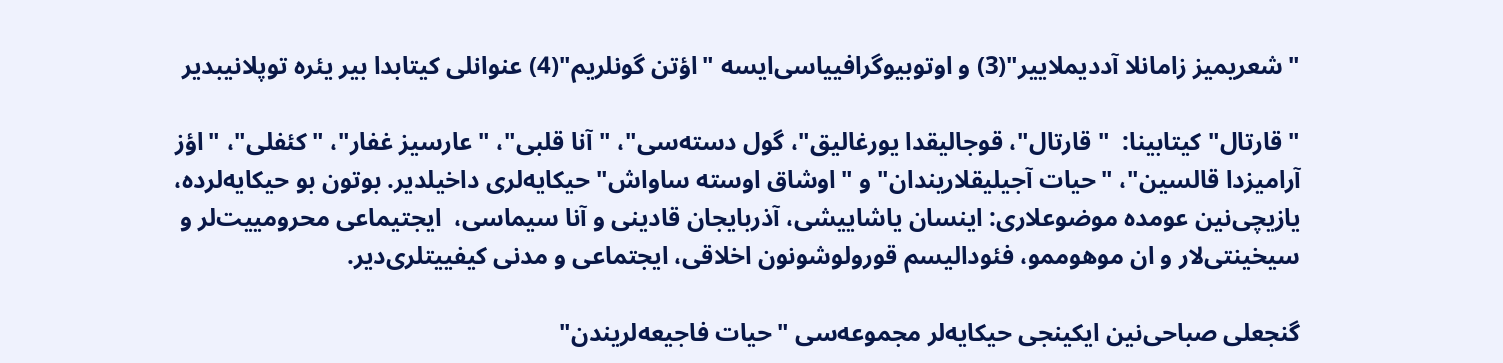"شعریمیز زامانلا آددیملاییر"(3) و اوتوبیوگرافییاسی‌ایسه "اؤتن گونلریم"(4) عنوانلی کیتابدا بیر یئره توپلانیبدیر

"قارتال" کیتابینا:  "قارتال"، قوجالیقدا یورغالیق"، گول دسته‌سی"، "آنا قلبی"، "عارسیز غفار"، "کئفلی"، "اؤز آرامیزدا قالسین"، "حیات آجیلیقلاریندان" و "اوشاق اوسته ساواش" حیکایه‌لری داخیلدیر. بوتون بو حیکایه‌لرده، یازیچی‌نین عومده موضوعلاری: اینسان یاشاییشی، آذربایجان قادینی و آنا سیماسی،  ایجتیماعی محرومییت‌لر و سیخینتی‌لار و ان موهوممو، فئودالیسم قورولوشونون اخلاقی، ایجتماعی و مدنی کیفییتلری‌دیر.

گنجعلی صباحی‌نین ایکینجی حیکایه‌لر مجموعه‌سی "حیات فاجیعه‌لریندن"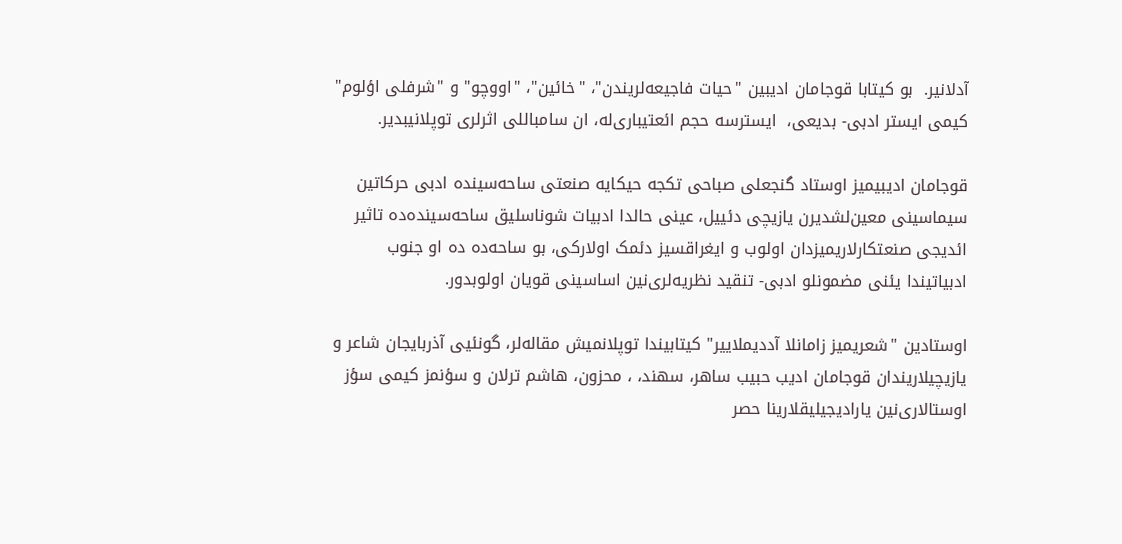آدلانیر.  بو کیتابا قوجامان ادیبین "حیات فاجیعه‌لریندن"، "خائین"، "اووچو" و "شرفلی اؤلوم" کیمی ایستر ادبی- بدیعی،  ایسترسه حجم ائعتیباری‌له، ان سامباللی اثرلری توپلانیبدیر.

قوجامان ادیبیمیز اوستاد گنجعلی صباحی تکجه حیکایه صنعتی ساحه‌سینده ادبی حرکاتین سیماسینی معین‌لشدیرن یازیچی دئییل، عینی حالدا ادبیات شوناسلیق ساحه‌سینده‌ده تاثیر ائدیجی صنعتکارلاریمیزدان اولوب و ایغراقسیز دئمک اولارکی، بو ساحه‌ده‌ ده او جنوب ادبیاتیندا یئنی مضمونلو ادبی- تنقید نظریه‌لری‌نین اساسینی قویان اولوبدور.

اوستادین "شعریمیز زامانلا آددیملاییر" کیتابیندا توپلانمیش مقاله‌لر، گونئیی آذربایجان شاعر و یازیچیلاریندان قوجامان ادیب حبیب ساهر، سهند، ، محزون، هاشم ترلان و سؤنمز کیمی سؤز اوستالاری‌نین یارادیجیلیقلارینا حصر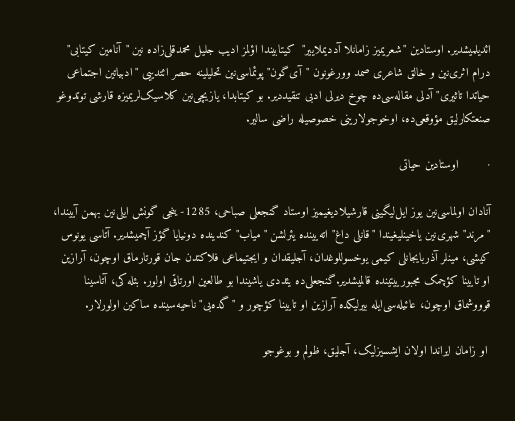ائدیلمیشدیر. اوستادین "شعریمیز زامانلا آددیملاییر"  کیتابیندا اؤلمز ادیب جلیل محمد‌قلی‌زاده نین "آنامین کیتابی" درام اثری‌نین و خالق شاعری صمد وورغونون "آی‌گون" پوئماسی‌نین تحلیلینه حصر ائتدییی "ادبیاتین اجتماعی حیاتدا تاثیری" آدلی مقاله‌‌سی‌ده چوخ دیرلی ادبی تنقیددیر. بو کیتابدا، یازیچی‌نین کلاسیک‌لریمیزه قارشی توتدوغو صنعتکارلیق مؤوقعی‌ده، اوخوجولارینی خصوصیله راضی سالیر.

·        اوستادین حیاتی

آنادان اولماسی‌نین یوز ایل‌لیگینی قارشیلادیغیمیز اوستاد گنجعلی صباحی، 1285- ینجی گونش ایلی‌نین بهمن آییندا، "مرند" شهری‌نین یاخینلیغیندا "قانلی داغ" اته‌یینده یئرلشن "میاب" کندینده دونیایا گؤز آچمیشدیر. آتاسی یونوس کیشی، مینلر آذربایجانلی کیمی یوخسوللوغدان، آجلیقدان و ایجتیماعی فلاکتدن جان قورتارماق اوچون، آرازین او تایینا کؤچمک مجبورییتینده قالمیشدیر.گنجعلی‌ده یئددی یاشیندا بو طالعین اورتاقی اولور. بئله کی، آتاسینا قوووشماق اوچون، عائیله‌سی‌ایله بیرلیکده آرازین او تایینا کؤچور و "گده‌بی"ناحیه‌سینده ساکین اولورلار.

 او زامان ایراندا اولان ایشسیزلیک، آجلیق، ظولم و بوغوجو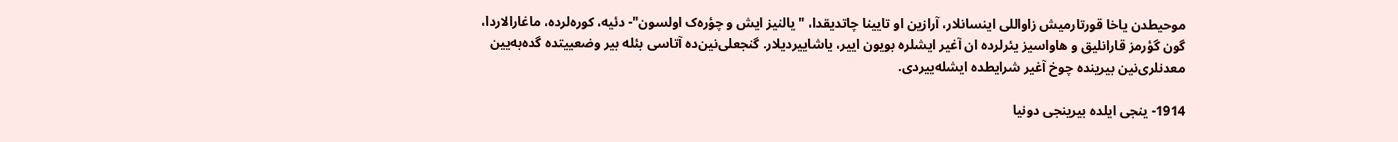موحیطدن یاخا قورتارمیش زاواللی اینسانلار، آرازین او تایینا چاتدیقدا، "یالنیز ایش و چؤره‌ک اولسون"- دئیه، کوره‌لرده، ماغارالاردا، گون گؤرمز قارانلیق و هاواسیز یئرلرده ان آغیر ایشلره بویون اییر، یاشاییردیلار. گنجعلی‌نین‌ده آتاسی بئله بیر وضعییتده گده‌به‌یین معدنلری‌نین بیرینده چوخ آغیر شرایطده ایشله‌ییردی.

1914- ینجی ایلده بیرینجی دونیا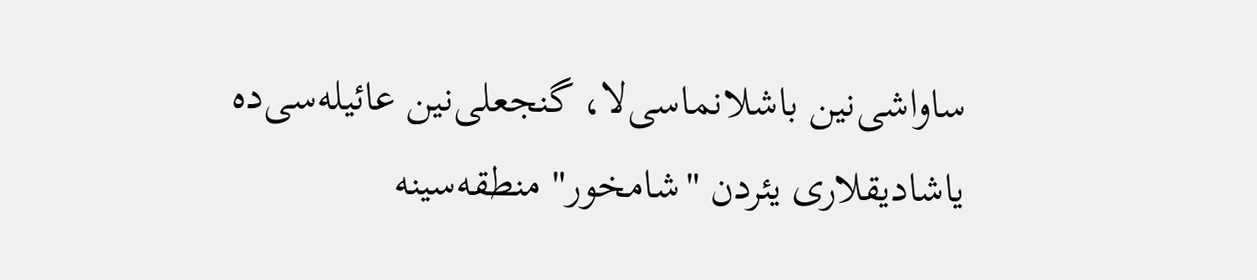ساواشی‌نین باشلانماسی‌لا، گنجعلی‌نین عائیله‌سی‌ده یاشادیقلاری یئردن "شامخور" منطقه‌سینه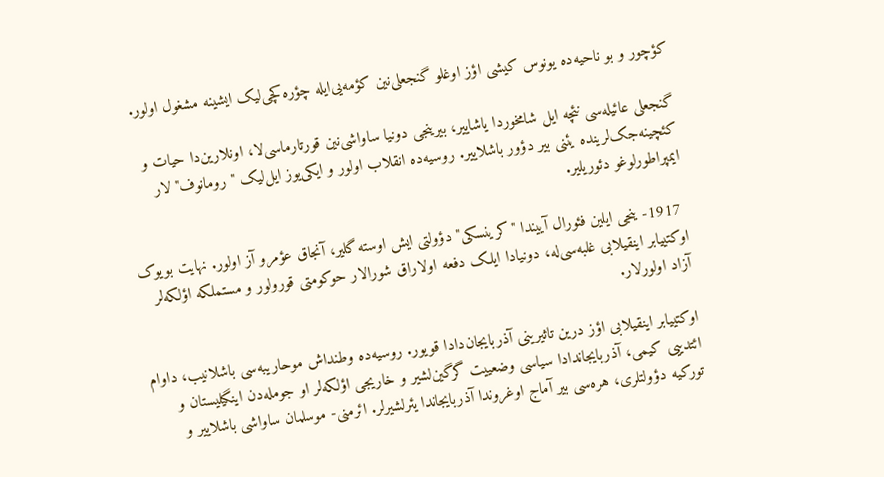کؤچور و بو ناحیه‌ده یونوس کیشی اؤز اوغلو گنجعلی‌نین کؤمه‌یی‌ایله چؤره‌کچی‌لیک ایشینه مشغول اولور.

گنجعلی عائیله‌سی‌ نئچه ایل شامخوردا یاشاییر، بیرینجی دونیا ساواشی‌نین قورتارماسی‌لا، اونلارین‌دا حیات و کئچینه‌جک‌لرینده یئنی بیر دؤور باشلاییر. روسیه‌ده انقلاب اولور و ایکی‌یوز ایل‌لیک "رومانوف"لار ایمپراطورلوغو دئوریلیر.

 1917- ینجی ایلین فئورال آییندا "کرینسکی" دؤولتی ایش اوسته گلیر، آنجاق عؤمرو آز اولور. نهایت بویوک اوکتییابر اینقیلابی غلبه‌سی‌له، دونیادا ایلک دفعه اولاراق شورالار حوکومتی قورولور و مستملکه اؤلکه‌لر آزاد اولورلار.

اوکتییابر اینقیلابی اؤز درین تاثیرینی آذربایجان‌دادا قویور. روسیه‌ده وطنداش موحاریبه‌سی باشلانیب، داوام ائتدییی کیمی، آذربایجاندادا سیاسی وضعییت گرگین‌لشیر و خاریجی اؤلکه‌لر او جومله‌دن اینگیلیستان و تورکیه دؤولتلری، هره‌سی بیر آماج اوغروندا آذربایجاندا یئرلشیرلر. ائرمنی- موسلمان ساواشی باشلاییر و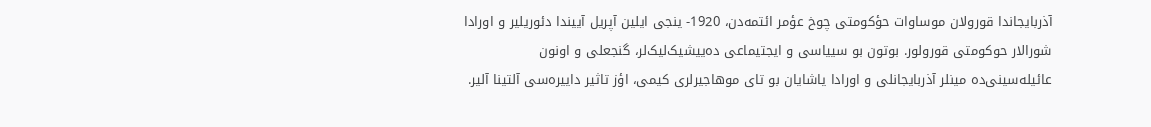آذربایجاندا قورولان موساوات حؤکومتی چوخ عؤمر ائتمه‌دن، 1920- ینجی ایلین آپریل آییندا دئوریلیر و اورادا شورالار حوکومتی قورولور. بوتون بو سییاسی و ایجتیماعی ده‌ییشیک‌لیک‌لر، گنجعلی و اونون عائیله‌سینی‌ده مینلر آذربایجانلی و اورادا یاشایان بو تای موهاجیرلری کیمی، اؤز تاثیر داییره‌سی آلتینا آلیر.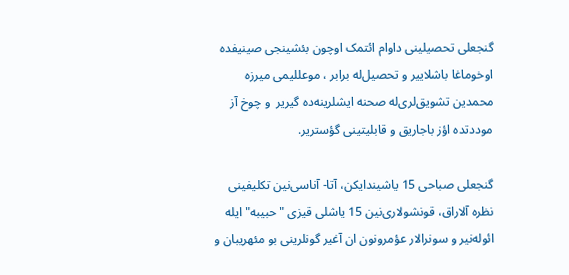گنجعلی تحصیلینی داوام ائتمک اوچون بئشینجی صینیفده اوخوماغا باشلاییر و تحصیل‌له برابر ، موعللیمی میرزه محمدین تشویق‌لری‌له صحنه ایشلرینه‌ده گیریر  و چوخ آز موددتده اؤز باجاریق و قابلیتینی گؤستریر.

گنجعلی صباحی 15 یاشیندایکن، آتا- آناسی‌نین تکلیفینی نظره آلاراق، قونشولاری‌نین 15 یاشلی قیزی "حبیبه" ایله ائوله‌نیر و سونرالار عؤمرونون ان آغیر گونلرینی بو مئهریبان و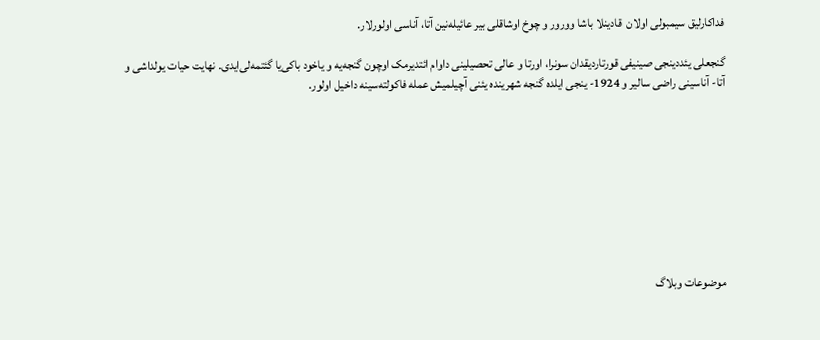فداکارلیق سیمبولی اولان  قادینلا باشا وورور و چوخ اوشاقلی بیر عائیله‌نین آتا، آناسی اولورلار.

گنجعلی یئددینجی صینیفی قورتاردیقدان سونرا، اورتا و عالی تحصیلینی داوام ائتدیرمک اوچون گنجه‌یه و یاخود باکی‌یا گئتمه‌لی‌ایدی. نهایت حیات یولداشی و آتا- آناسینی راضی سالیر و 1924- ینجی ایلده گنجه شهرینده یئنی آچیلمیش عمله فاکولته‌سینه داخیل اولور.









موضوعات وبلاگ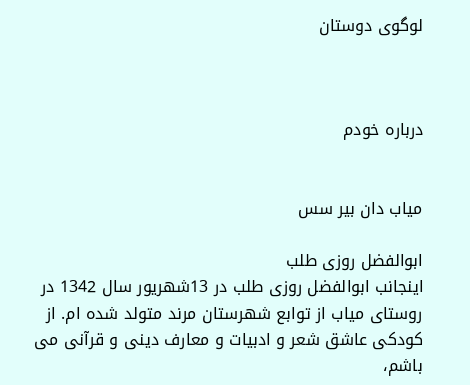لوگوی دوستان



درباره خودم


میاب دان بیر سس

ابوالفضل روزی طلب
اینجانب ابوالفضل روزی طلب در 13شهریور سال 1342 در روستای میاب از توابع شهرستان مرند متولد شده ام. از کودکی عاشق شعر و ادبیات و معارف دینی و قرآنی می باشم،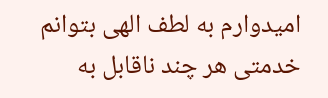امیدوارم به لطف الهی بتوانم خدمتی هر چند ناقابل به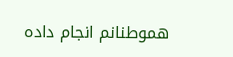هموطنانم انجام داده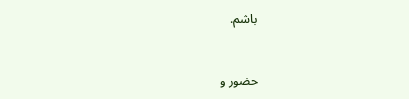باشم.


حضور و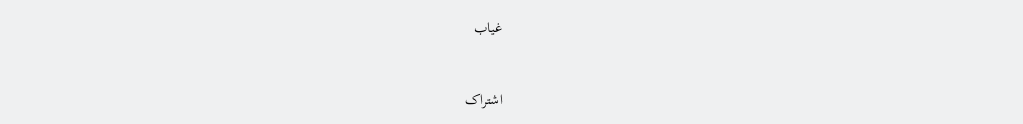غیاب



اشتراک